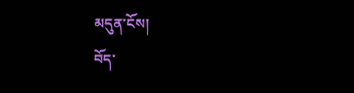མདུན་ངོས།
བོད་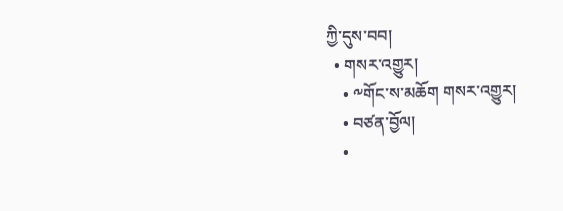ཀྱི་དུས་བབ།
  • གསར་འགྱུར།
    • ༸གོང་ས་མཆོག གསར་འགྱུར།
    • བཙན་བྱོལ།
    •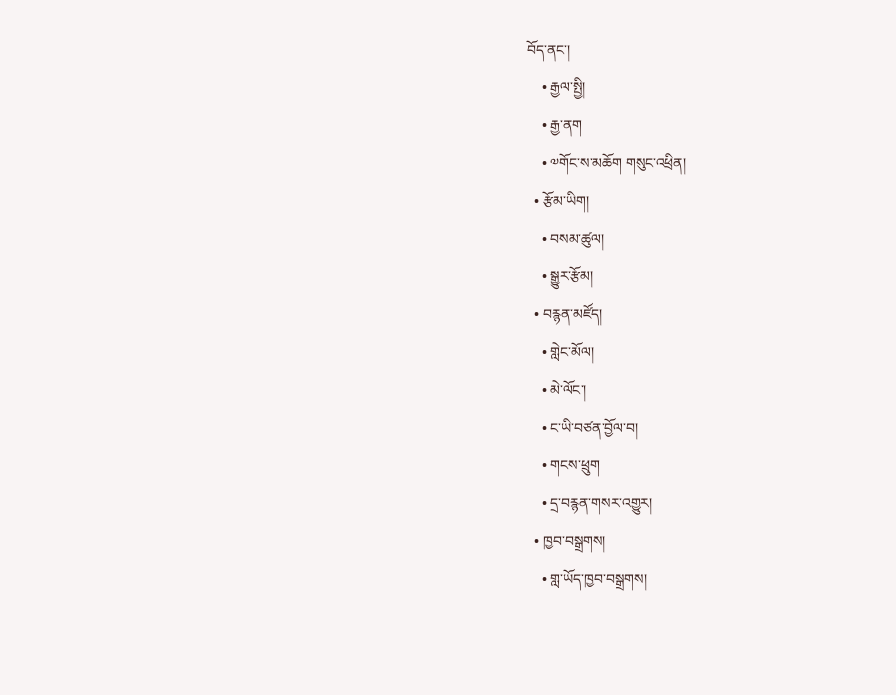བོད་ནང་།
    • རྒྱལ་སྤྱི།
    • རྒྱ་ནག
    • ༧གོང་ས་མཆོག གསུང་འཕྲིན།
  • རྩོམ་ཡིག།
    • བསམ་ཚུལ།
    • སྒྱུར་རྩོམ།
  • བརྙན་མཛོད།
    • གླེང་མོལ།
    • མེ་ལོང་།
    • ང་ཡི་བཙན་བྱོལ་བ།
    • གངས་ཕྲུག
    • དྲ་བརྙན་གསར་འགྱུར།
  • ཁྱབ་བསྒྲགས།
    • གླ་ཡོད་ཁྱབ་བསྒྲགས།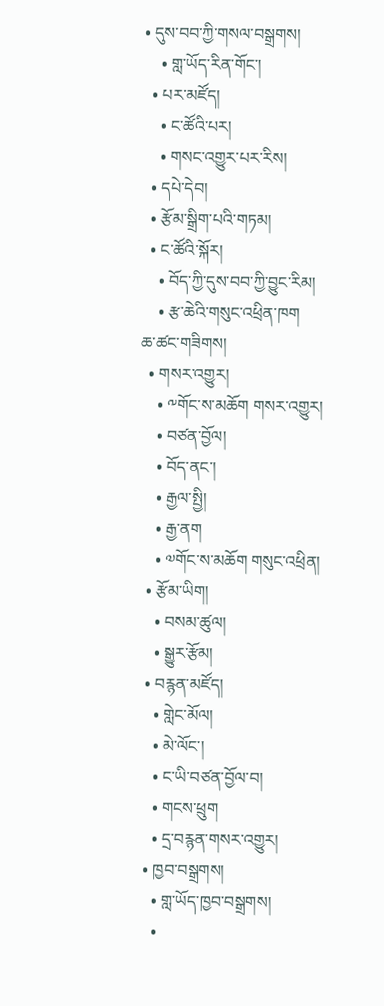• དུས་བབ་ཀྱི་གསལ་བསྒྲགས།
    • གླ་ཡོད་རིན་གོང་།
  • པར་མཛོད།
    • ང་ཚོའི་པར།
    • གསང་འགྱུར་པར་རིས།
  • དཔེ་དེབ།
  • རྩོམ་སྒྲིག་པའི་གཏམ།
  • ང་ཚོའི་སྐོར།
    • བོད་ཀྱི་དུས་བབ་ཀྱི་བྱུང་རིམ།
    • རྩ་ཆེའི་གསུང་འཕྲིན་ཁག
ཆ་ཚང་གཟིགས།
  • གསར་འགྱུར།
    • ༸གོང་ས་མཆོག གསར་འགྱུར།
    • བཙན་བྱོལ།
    • བོད་ནང་།
    • རྒྱལ་སྤྱི།
    • རྒྱ་ནག
    • ༧གོང་ས་མཆོག གསུང་འཕྲིན།
  • རྩོམ་ཡིག།
    • བསམ་ཚུལ།
    • སྒྱུར་རྩོམ།
  • བརྙན་མཛོད།
    • གླེང་མོལ།
    • མེ་ལོང་།
    • ང་ཡི་བཙན་བྱོལ་བ།
    • གངས་ཕྲུག
    • དྲ་བརྙན་གསར་འགྱུར།
  • ཁྱབ་བསྒྲགས།
    • གླ་ཡོད་ཁྱབ་བསྒྲགས།
    •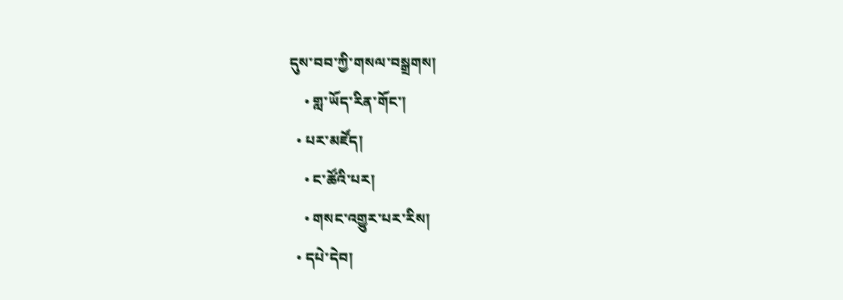དུས་བབ་ཀྱི་གསལ་བསྒྲགས།
    • གླ་ཡོད་རིན་གོང་།
  • པར་མཛོད།
    • ང་ཚོའི་པར།
    • གསང་འགྱུར་པར་རིས།
  • དཔེ་དེབ།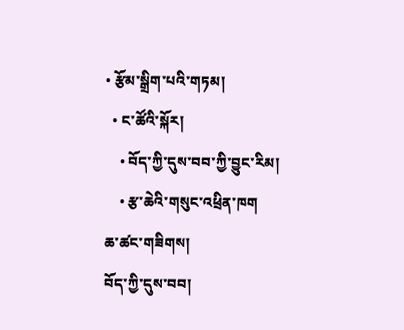• རྩོམ་སྒྲིག་པའི་གཏམ།
  • ང་ཚོའི་སྐོར།
    • བོད་ཀྱི་དུས་བབ་ཀྱི་བྱུང་རིམ།
    • རྩ་ཆེའི་གསུང་འཕྲིན་ཁག
ཆ་ཚང་གཟིགས།
བོད་ཀྱི་དུས་བབ།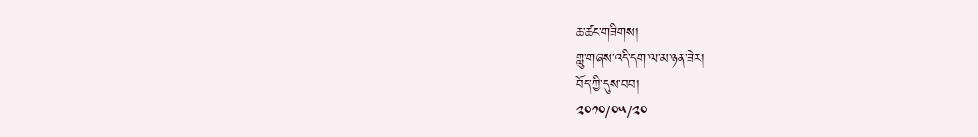ཆ་ཚང་གཟིགས།
གླུ་གཞས་འདི་དག་ལ་མ་ཉན་ཟེར།
བོད་ཀྱི་དུས་བབ།
༢༠༡༠/༠༥/༢༠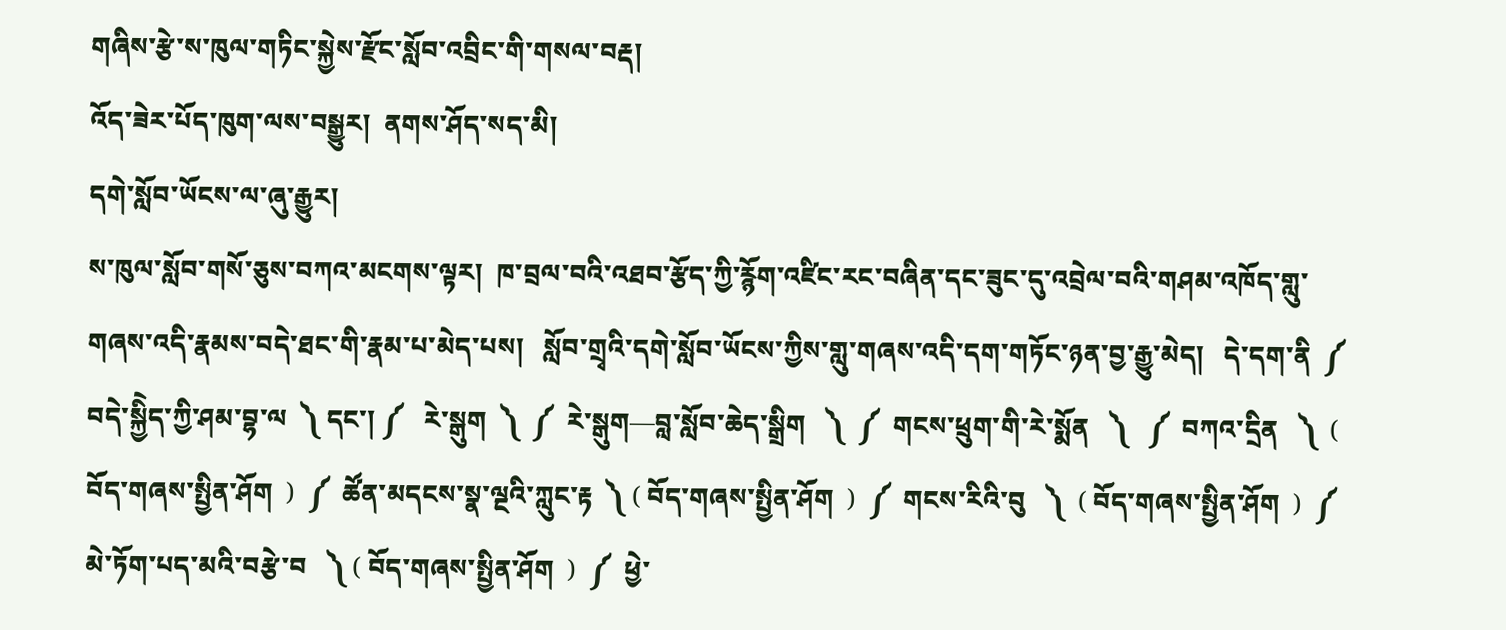གཞིས་རྩེ་ས་ཁུལ་གཏིང་སྐྱེས་རྫོང་སློབ་འབྲིང་གི་གསལ་བརྡ།
འོད་ཟེར་པོད་ཁུག་ལས་བསྒྱུར།  ནགས་ཤོད་སད་མི།
དགེ་སློབ་ཡོངས་ལ་ཞུ་རྒྱུར།
ས་ཁུལ་སློབ་གསོ་ཅུས་བཀའ་མངགས་ལྟར།  ཁ་བྲལ་བའི་འཐབ་རྩོད་ཀྱི་རྙོག་འཛིང་རང་བཞིན་དང་ཟུང་དུ་འབྲེལ་བའི་གཤམ་འཁོད་གླུ་གཞས་འདི་རྣམས་བདེ་ཐང་གི་རྣམ་པ་མེད་པས།   སློབ་གྲྭའི་དགེ་སློབ་ཡོངས་ཀྱིས་གླུ་གཞས་འདི་དག་གཏོང་ཉན་བྱ་རྒྱུ་མེད།   དེ་དག་ནི  ༼  བདེ་སྐྱིེད་ཀྱི་ཤམ་བྷ་ལ  ༽ དང་། ༼   རེ་སྒུག  ༽  ༼  རེ་སྒུག—བླ་སློབ་ཆེད་སྒྲིག   ༽  ༼  གངས་ཕྲུག་གི་རེ་སྨོན   ༽   ༼  བཀའ་དྲིན   ༽  ( བོད་གཞས་སྤྱིན་ཤོག  )  ༼  ཚོན་མདངས་སྣ་ལྔའི་ཀླུང་རྟ  ༽ ( བོད་གཞས་སྤྱིན་ཤོག  )  ༼  གངས་རིའི་བུ   ༽  ( བོད་གཞས་སྤྱིན་ཤོག  )  ༼ མེ་ཏོག་པད་མའི་བརྩེ་བ   ༽ ( བོད་གཞས་སྤྱིན་ཤོག  )  ༼  ཕྱེ་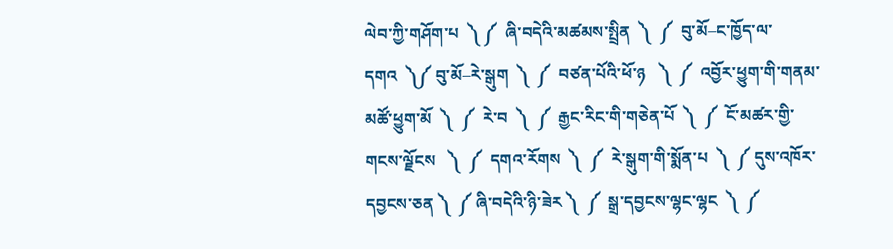ལེབ་ཀྱི་གཤོག་པ  ༽ ༼  ཞི་བདེའི་མཚམས་སྤྲིན  ༽  ༼  བུ་མོ–ང་ཁྱོད་ལ་དགའ  ༽༼ བུ་མོ–རེ་སྒུག  ༽  ༼  བཙན་པོའི་ཕོ་ཉ   ༽  ༼  འབྱོར་ཕྱུག་གི་གནམ་མཚོ་ཕྱུག་མོ  ༽  ༼  རེ་བ  ༽  ༼  རྒྱང་རིང་གི་གཅེན་པོ  ༽  ༼  ངོ་མཚར་གྱི་གངས་ལྗོངས   ༽  ༼  དགའ་རོགས  ༽  ༼  རེ་སྒུག་གི་སྨོན་པ  ༽  ༼ དུས་འཁོར་དབྱངས་ཅན ༽  ༼ ཞི་བདེའི་ཉི་ཟེར ༽  ༼  སྒྲ་དབྱངས་ལྷང་ལྷང  ༽  ༼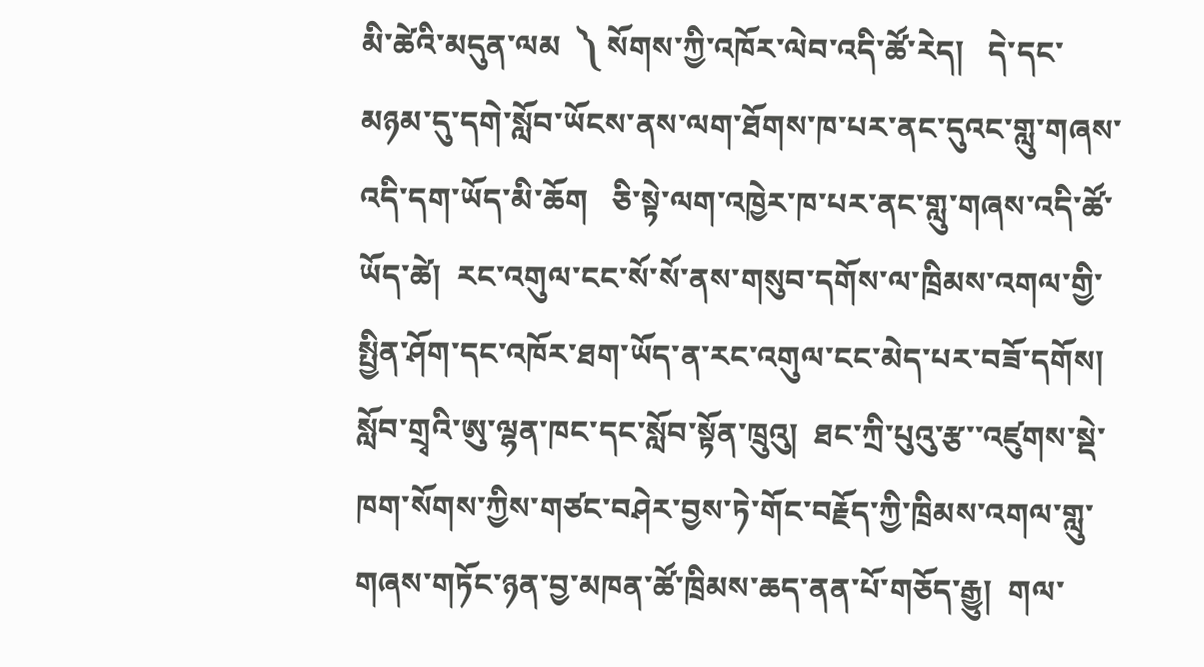མི་ཚེའི་མདུན་ལམ  ༽ སོགས་ཀྱི་འཁོར་ལེབ་འདི་ཚོ་རེད།   དེ་དང་མཉམ་དུ་དགེ་སློབ་ཡོངས་ནས་ལག་ཐོགས་ཁ་པར་ནང་དུའང་གླུ་གཞས་འདི་དག་ཡོད་མི་ཆོག   ཅི་སྟེ་ལག་འཁྱེར་ཁ་པར་ནང་གླུ་གཞས་འདི་ཚོ་ཡོད་ཚེ།  རང་འགུལ་ངང་སོ་སོ་ནས་གསུབ་དགོས་ལ་ཁྲིམས་འགལ་གྱི་
སྤྱིན་ཤོག་དང་འཁོར་ཐག་ཡོད་ན་རང་འགུལ་ངང་མེད་པར་བཟོ་དགོས།
སློབ་གྲྭའི་ཨུ་ལྷན་ཁང་དང་སློབ་སྟོན་ཁྲུའུ།  ཐང་ཀྲི་པུའུ་རྩ་་འཛུགས་སྡེ་ཁག་སོགས་ཀྱིས་གཙང་བཤེར་བྱས་ཏེ་གོང་བརྗོད་ཀྱི་ཁྲིམས་འགལ་གླུ་གཞས་གཏོང་ཉན་བྱ་མཁན་ཚོ་ཁྲིམས་ཆད་ནན་པོ་གཅོད་རྒྱུ།  གལ་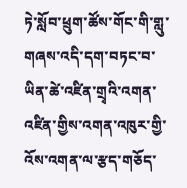ཏེ་སློབ་ཕྲུག་ཚོས་གོང་གི་གླུ་གཞས་འདི་དག་བཏང་བ་ཡིན་ཚེ་འཛིན་གྲྭའི་འགན་འཛིན་གྱིས་འགན་འཁུར་གྱི་འོས་འགན་ལ་རྩད་གཅོད་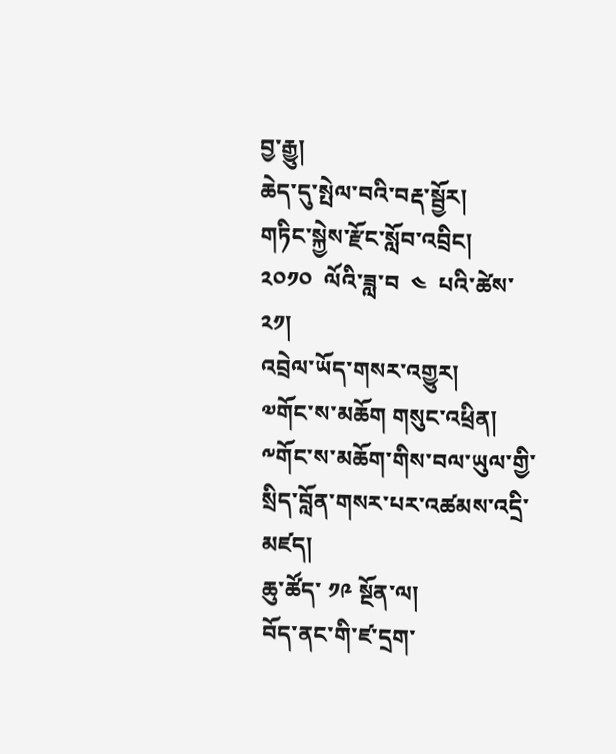བྱ་རྒྱུ།
ཆེད་དུ་སྤེལ་བའི་བརྡ་སྦྱོར།
གཏིང་སྐྱེས་རྫོང་སློབ་འབྲིང།
༢༠༡༠  ལོའི་ཟླ་བ  ༤  པའི་ཚེས་  ༢༡།
འབྲེལ་ཡོད་གསར་འགྱུར།
༧གོང་ས་མཆོག གསུང་འཕྲིན།
༸གོང་ས་མཆོག་གིས་བལ་ཡུལ་གྱི་སྲིད་བློན་གསར་པར་འཚམས་འདྲི་མཛད།
ཆུ་ཚོད་ ༡༩ སྔོན་ལ།
བོད་ནང་གི་ཛ་དྲག་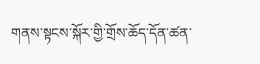གནས་སྟངས་སྐོར་གྱི་གྲོས་ཆོད་དོན་ཚན་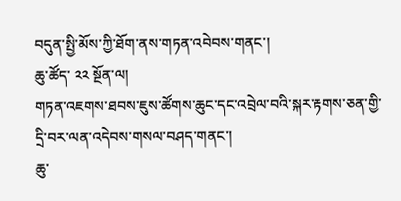བདུན་སྤྱི་མོས་ཀྱི་ཐོག་ནས་གཏན་འབེབས་གནང་།
ཆུ་ཚོད་ ༢༢ སྔོན་ལ།
གཏན་འཇགས་ཐབས་ཇུས་ཚོགས་ཆུང་དང་འབྲེལ་བའི་སྐར་རྟགས་ཅན་གྱི་དྲི་བར་ལན་འདེབས་གསལ་བཤད་གནང་།
ཆུ་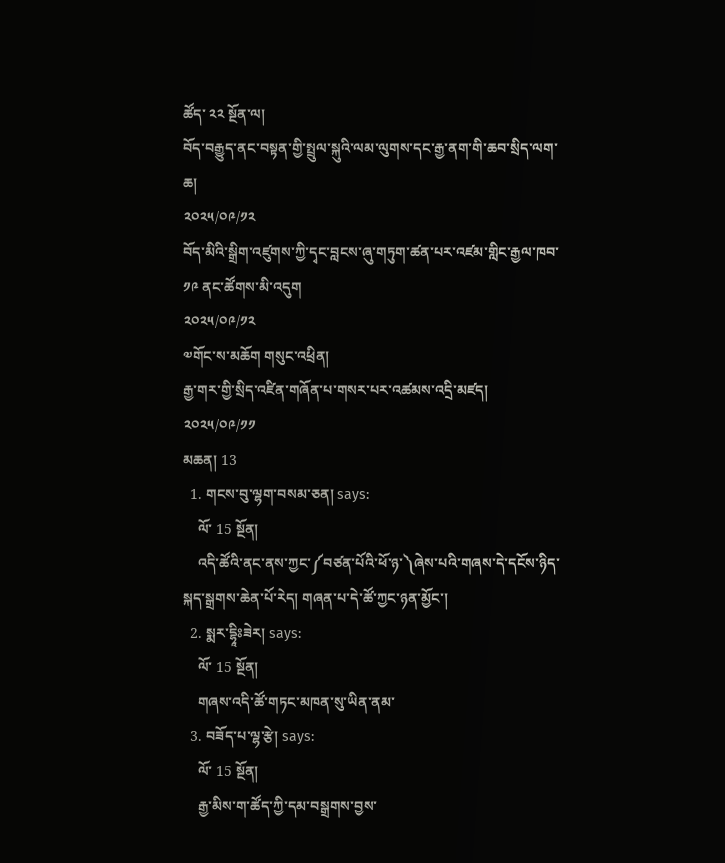ཚོད་ ༢༢ སྔོན་ལ།
བོད་བརྒྱུད་ནང་བསྟན་གྱི་སྤྲུལ་སྐུའི་ལམ་ལུགས་དང་རྒྱ་ནག་གི་ཆབ་སྲིད་ལག་ཆ།
༢༠༢༥/༠༩/༡༢
བོད་མིའི་སྒྲིག་འཛུགས་ཀྱི་དྭང་བླངས་ཞུ་གཏུག་ཚན་པར་འཛམ་གླིང་རྒྱལ་ཁབ་ ༡༩ ནང་ཚོགས་མི་འདུག
༢༠༢༥/༠༩/༡༢
༧གོང་ས་མཆོག གསུང་འཕྲིན།
རྒྱ་གར་གྱི་སྲིད་འཛིན་གཞོན་པ་གསར་པར་འཚམས་འདྲི་མཛད།
༢༠༢༥/༠༩/༡༡
མཆན། 13
  1. གངས་བུ་ལྷག་བསམ་ཅན། says:
    ལོ་ 15 སྔོན།
    འདི་ཚོའི་ནང་ནས་ཀྱང་༼བཙན་པོའི་ཕོ་ཉ་༽ཞེས་པའི་གཞས་དེ་དངོས་ཉིད་སྐད་སྒྲགས་ཆེན་པོ་རེད། གཞན་པ་དེ་ཚོ་ཀྱང་ཉན་མྱོང་།
  2. སྨར་དྷཱིཿཟེར། says:
    ལོ་ 15 སྔོན།
    གཞས་འདི་ཚོ་གཏང་མཁན་སུ་ཡིན་ནམ་
  3. བཟོད་པ་ལྷ་རྩེ། says:
    ལོ་ 15 སྔོན།
    རྒྱ་མིས་ག་ཚོད་ཀྱི་དམ་བསྒྲགས་བྱས་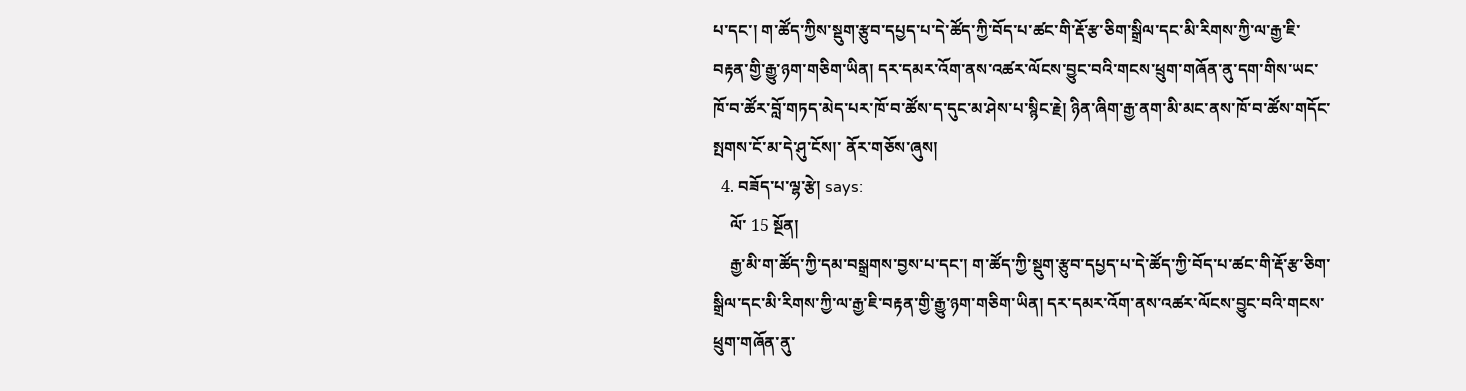པ་དང་། ག་ཚོད་ཀྱིས་སྡུག་རྩུབ་དཔྱད་པ་དེ་ཚོད་ཀྱི་བོད་པ་ཚང་གི་རྡོ་རྩ་ཅིག་སྒྲིལ་དང་མི་རིགས་ཀྱི་ལ་རྒྱ་ཇི་བརྟན་གྱི་རྒྱུ་ཉག་གཅིག་ཡིན། དར་དམར་འོག་ནས་འཚར་ལོངས་བྱུང་བའི་གངས་ཕྲུག་གཞོན་ནུ་དག་གིས་ཡང་ཁོ་བ་ཚོར་བློ་གཏད་མེད་པར་ཁོ་བ་ཚོས་ད་དུང་མ་ཤེས་པ་སྙིང་རྗེ། ཉིན་ཞིག་རྒྱ་ནག་མི་མང་ནས་ཁོ་བ་ཚོས་གདོང་སྤགས་ངོ་མ་དེ་ཤུ་ངོས།་ ནོར་གཅོས་ཞུས།
  4. བཟོད་པ་ལྷ་རྩེ། says:
    ལོ་ 15 སྔོན།
    རྒྱ་མི་ག་ཚོད་ཀྱི་དམ་བསྒྲགས་བྱས་པ་དང་། ག་ཚོད་ཀྱི་སྡུག་རྩུབ་དཔྱད་པ་དེ་ཚོད་ཀྱི་བོད་པ་ཚང་གི་རྡོ་རྩ་ཅིག་སྒྲིལ་དང་མི་རིགས་ཀྱི་ལ་རྒྱ་ཇི་བརྟན་གྱི་རྒྱུ་ཉག་གཅིག་ཡིན། དར་དམར་འོག་ནས་འཚར་ལོངས་བྱུང་བའི་གངས་ཕྲུག་གཞོན་ནུ་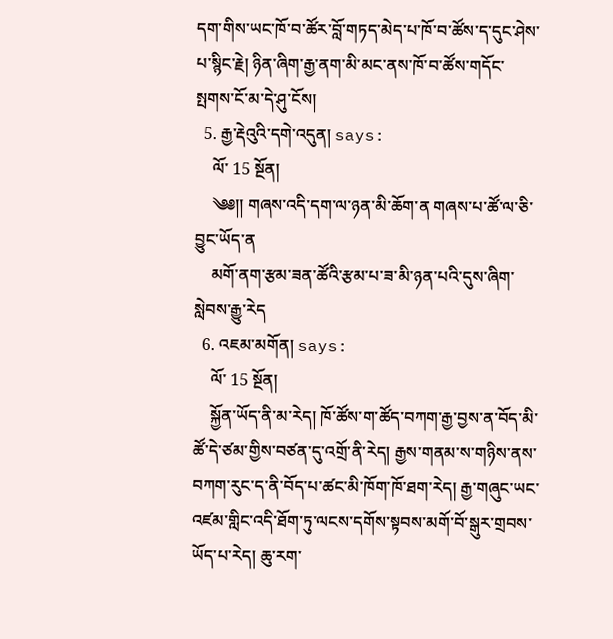དག་གིས་ཡང་ཁོ་བ་ཚོར་བློ་གཏད་མེད་པ་ཁོ་བ་ཚོས་ད་དུང་ཤེས་པ་སྙིང་རྗེ། ཉིན་ཞིག་རྒྱ་ནག་མི་མང་ནས་ཁོ་བ་ཚོས་གདོང་སྤགས་ངོ་མ་དེ་ཤུ་ངོས།
  5. རྒྱ་རྡེའུའི་དགེ་འདུན། says:
    ལོ་ 15 སྔོན།
    ༄༅།། གཞས་འདི་དག་ལ་ཉན་མི་ཆོག་ན གཞས་པ་ཚོ་ལ་ཅི་བྱུང་ཡོད་ན
    མགོ་ནག་རྩམ་ཟན་ཚོའི་རྩམ་པ་ཟ་མི་ཉན་པའི་དུས་ཞིག་སླེབས་རྒྱུ་རེད
  6. འཇམ་མགོན། says:
    ལོ་ 15 སྔོན།
    སྐྱོན་ཡོད་ནི་མ་རེད། ཁོ་ཚོས་ག་ཚོད་བཀག་རྒྱ་བྱས་ན་བོད་མི་ཚོ་དེ་ཙམ་གྱིས་བཙན་དུ་འགྲོ་ནི་རེད། རྒྱས་གནམ་ས་གཉིས་ནས་བཀག་རུང་ད་ནི་བོད་པ་ཚང་མི་ཁོག་ཁོ་ཐག་རེད། རྒྱ་གཞུང་ཡང་འཛམ་གླིང་འདི་ཐོག་ཏུ་ལངས་དགོས་སྟབས་མགོ་བོ་སྒུར་གྲབས་ཡོད་པ་རེད། ཆུ་རག་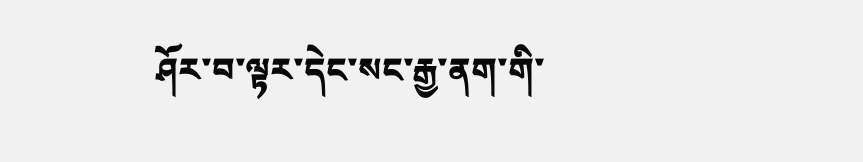ཤོར་བ་ལྟར་དེང་སང་རྒྱ་ནག་གི་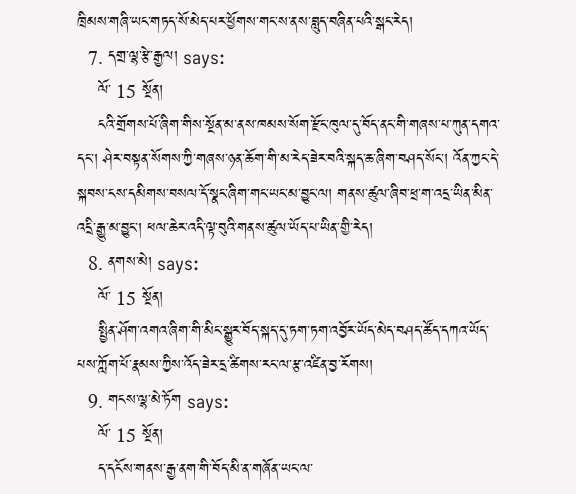ཁྲིམས་གཞི་ཡང་གཏད་སོ་མེད་པར་ཕྱོགས་གང་ས་ནས་བླུད་བཞིན་པའི་སྒང་རེད།
  7. དགྲ་ལྷ་རྩེ་རྒྱལ། says:
    ལོ་ 15 སྔོན།
    ངའི་གྲོགས་པོ་ཞིག་གིས་སྔོན་མ་ནས་ཁམས་སོག་རྫོང་ཁུལ་དུ་བོད་ནང་གི་གཞས་པ་ཀུན་དགའ་དང་། ཤེར་བསྟན་སོགས་ཀྱི་གཞས་ཉན་ཆོག་གི་མ་རེད་ཟེར་བའི་སྐད་ཆ་ཞིག་བཤད་སོང་། འོན་ཀྱང་དེ་སྐབས་ངས་དམིགས་བསལ་དོ་སྣང་ཞིག་གང་ཡང་མ་བྱུང་ལ། གནས་ཚུལ་ཞིབ་ཕྲ་ག་འདྲ་ཡིན་མིན་འདྲི་རྒྱུ་མ་བྱུང་། ཕལ་ཆེར་འདི་ལྟ་བུའི་གནས་ཚུལ་ཡོད་པ་ཡིན་གྱི་རེད།
  8. ནགས་མེ། says:
    ལོ་ 15 སྔོན།
    སྤྱིན་ཤོག་འགའ་ཞིག་གི་མིང་སྒྱུར་བོད་སྐད་དུ་ཏག་ཏག་འབྱོར་ཡོད་མེད་བཤད་ཚོད་དཀའ་ཡོད་པས་ཀློག་པོ་རྣམས་ཀྱིས་འོད་ཟེར་དྲ་ཚིགས་རང་ལ་རྩ་འཛིན་བྱ་རོགས།
  9. གངས་ལྷ་མེ་ཏོག says:
    ལོ་ 15 སྔོན།
    ད་དངོས་གནས་རྒྱ་ནག་གི་བོད་མི་ན་གཞོན་ཡང་ལ་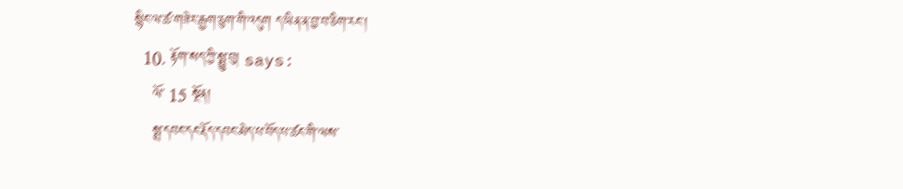སྙིང་ལ་ཚ་གཟེར་རྒྱག་ཅུག་གི་འདུག ད་ཡིན་ན་བྱ་བ་ཅིག་རང་།
  10. རྟོག་སད་ཀྱི་སྨྱུ་བུ། says:
    ལོ་ 15 སྔོན།
    སྨྲ་དབང་དང་རྡོད་དབང་མེད་པ་བོད་པ་ཚང་གི་ལས་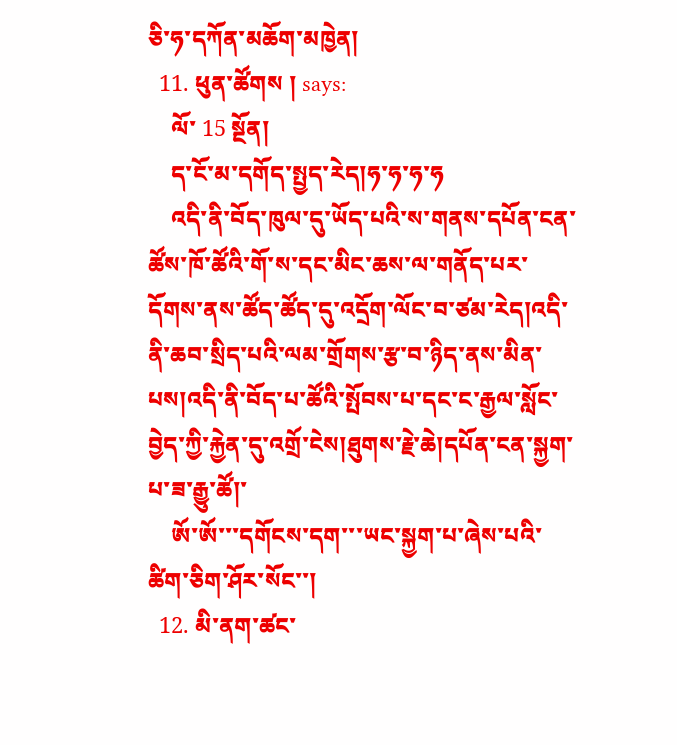ཅི་ཧ་དཀོན་མཆོག་མཁྱེན།
  11. ཕུན་ཚོགས ། says:
    ལོ་ 15 སྔོན།
    ད་ངོ་མ་དགོད་སྤྱད་རེད།ཧ་ཧ་ཧ་ཧ
    འདི་ནི་བོད་ཁུལ་དུ་ཡོད་པའི་ས་གནས་དཔོན་ངན་ཚོས་ཁོ་ཚོའི་གོ་ས་དང་མིང་ཆས་ལ་གནོད་པར་དོགས་ནས་ཚོད་ཚོད་དུ་འདྲོག་ལོང་བ་ཙམ་རེད།འདི་ནི་ཆབ་སྲིད་པའི་ལམ་གྲོགས་རྩ་བ་ཉིད་ནས་མིན་པས།འདི་ནི་བོད་པ་ཚོའི་སྤོབས་པ་དང་ང་རྒྱལ་སློང་བྱེད་ཀྱི་རྐྱེན་དུ་འགྲོ་ངེས།ཐུགས་རྗེ་ཆེ།དཔོན་ངན་སྐྱག་པ་ཟ་རྒྱུ་ཚོ།་
    ཨོ་ཨོ་་་དགོངས་དག་་་ཡང་སྐྱག་པ་ཞེས་པའི་ཚིག་ཅིག་ཤོར་སོང་་།
  12. མི་ནག་ཚང་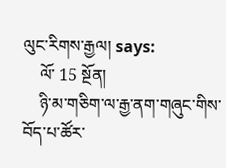ལུང་རིགས་རྒྱལ། says:
    ལོ་ 15 སྔོན།
    ཉི་མ་གཅིག་ལ་རྒྱ་ནག་གཞུང་གིས་བོད་པ་ཚོར་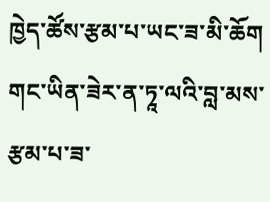ཁྱེད་ཚོས་རྩམ་པ་ཡང་ཟ་མི་ཆོག གང་ཡིན་ཟེར་ན་ཏཱ་ལའི་བླ་མས་རྩམ་པ་ཟ་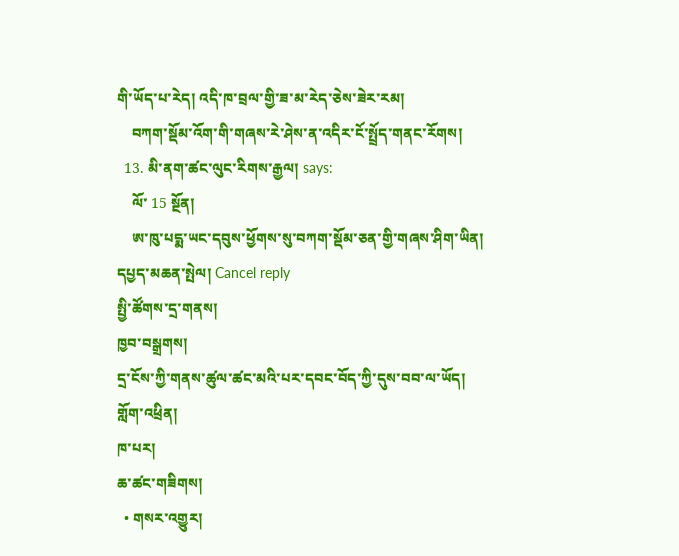གི་ཡོད་པ་རེད། འདི་ཁ་བྲལ་གྱི་ཟ་མ་རེད་ཅེས་ཟེར་རམ།
    བཀག་སྡོམ་འོག་གི་གཞས་རེ་ཤེས་ན་འདིར་ངོ་སྤྲོད་གནང་རོགས།
  13. མི་ནག་ཚང་ལུང་རིགས་རྒྱལ། says:
    ལོ་ 15 སྔོན།
    ཨ་ཁུ་པདྨ་ཡང་དབུས་ཕྱོགས་སུ་བཀག་སྡོམ་ཅན་གྱི་གཞས་ཤིག་ཡིན།
དཔྱད་མཆན་སྤེལ། Cancel reply
སྤྱི་ཚོགས་དྲ་གནས།
ཁྱབ་བསྒྲགས།
དྲ་ངོས་ཀྱི་གནས་ཚུལ་ཚང་མའི་པར་དབང་བོད་ཀྱི་དུས་བབ་ལ་ཡོད།
གློག་འཕྲིན།
ཁ་པར།
ཆ་ཚང་གཟིགས།
  • གསར་འགྱུར།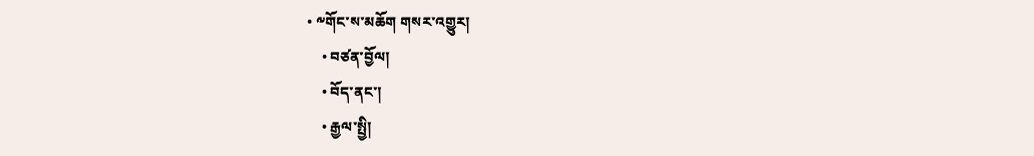• ༸གོང་ས་མཆོག གསར་འགྱུར།
    • བཙན་བྱོལ།
    • བོད་ནང་།
    • རྒྱལ་སྤྱི།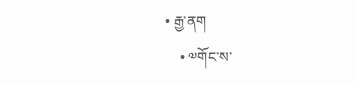• རྒྱ་ནག
    • ༧གོང་ས་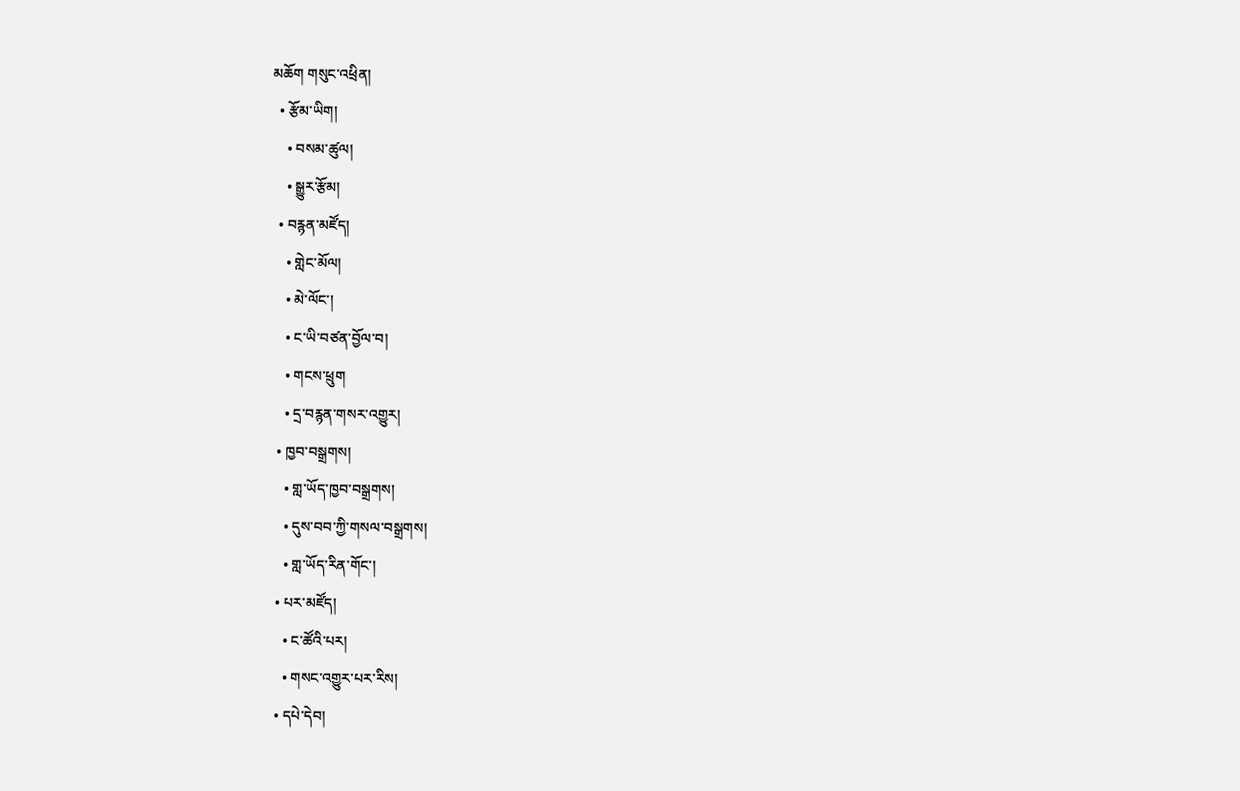མཆོག གསུང་འཕྲིན།
  • རྩོམ་ཡིག།
    • བསམ་ཚུལ།
    • སྒྱུར་རྩོམ།
  • བརྙན་མཛོད།
    • གླེང་མོལ།
    • མེ་ལོང་།
    • ང་ཡི་བཙན་བྱོལ་བ།
    • གངས་ཕྲུག
    • དྲ་བརྙན་གསར་འགྱུར།
  • ཁྱབ་བསྒྲགས།
    • གླ་ཡོད་ཁྱབ་བསྒྲགས།
    • དུས་བབ་ཀྱི་གསལ་བསྒྲགས།
    • གླ་ཡོད་རིན་གོང་།
  • པར་མཛོད།
    • ང་ཚོའི་པར།
    • གསང་འགྱུར་པར་རིས།
  • དཔེ་དེབ།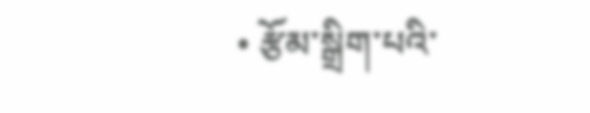• རྩོམ་སྒྲིག་པའི་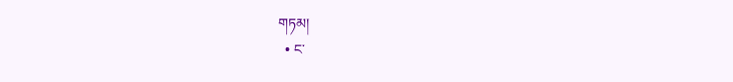གཏམ།
  • ང་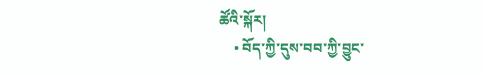ཚོའི་སྐོར།
    • བོད་ཀྱི་དུས་བབ་ཀྱི་བྱུང་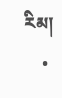རིམ།
    •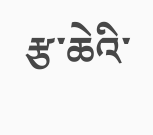རྩ་ཆེའི་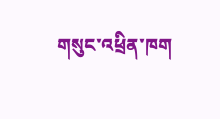གསུང་འཕྲིན་ཁག